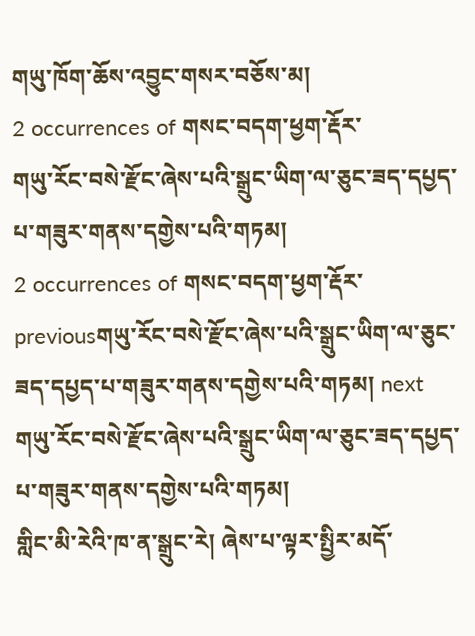གཡུ་ཁོག་ཆོས་འབྱུང་གསར་བཅོས་མ།
2 occurrences of གསང་བདག་ཕྱག་རྡོར་
གཡུ་རོང་བསེ་རྫོང་ཞེས་པའི་སྒྲུང་ཡིག་ལ་ཅུང་ཟད་དཔྱད་པ་གཟུར་གནས་དགྱེས་པའི་གཏམ།
2 occurrences of གསང་བདག་ཕྱག་རྡོར་
previousགཡུ་རོང་བསེ་རྫོང་ཞེས་པའི་སྒྲུང་ཡིག་ལ་ཅུང་ཟད་དཔྱད་པ་གཟུར་གནས་དགྱེས་པའི་གཏམ། next
གཡུ་རོང་བསེ་རྫོང་ཞེས་པའི་སྒྲུང་ཡིག་ལ་ཅུང་ཟད་དཔྱད་པ་གཟུར་གནས་དགྱེས་པའི་གཏམ།
གླིང་མི་རེའི་ཁ་ན་སྒྲུང་རེ། ཞེས་པ་ལྟར་སྤྱིར་མདོ་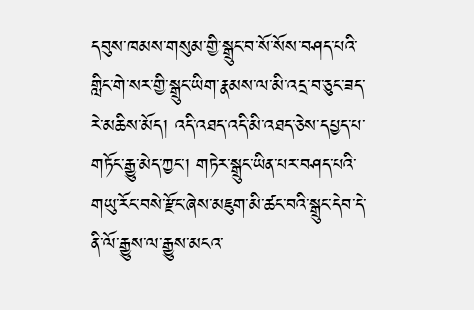དབུས་ཁམས་གསུམ་གྱི་སྒྲུང་བ་སོ་སོས་བཤད་པའི་གླིང་གེ་སར་གྱི་སྒྲུང་ཡིག་རྣམས་ལ་མི་འདྲ་བ་ཅུང་ཟད་རེ་མཆིས་མོད། འདི་འཐད་འདི་མི་འཐད་ཅེས་དཔྱད་པ་གཏོང་རྒྱུ་མེད་ཀྱང་། གཏེར་སྒྲུང་ཡིན་པར་བཤད་པའི་གཡུ་རོང་བསེ་རྫོང་ཞེས་མཇུག་མི་ཚང་བའི་སྒྲུང་དེབ་དེ་ནི་ལོ་རྒྱུས་ལ་རྒྱུས་མངའ་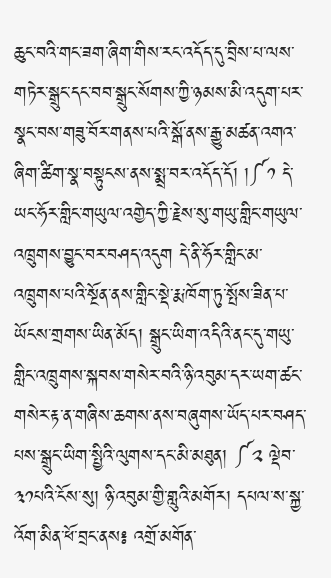ཆུང་བའི་གང་ཟག་ཞིག་གིས་རང་འདོད་དུ་བྲིས་པ་ལས་གཏེར་སྒྲུང་དང་བབ་སྒྲུང་སོགས་ཀྱི་ཉམས་མི་འདུག་པར་སྣང་བས་གཟུ་བོར་གནས་པའི་སྒོ་ནས་རྒྱུ་མཚན་འགའ་ཞིག་ཚིག་སྣ་བསྟུངས་ནས་སྨྲ་བར་འདོད་དོ། །༼༡ དེ་ཡང་ཧོར་གླིང་གཡུལ་འགྱེད་ཀྱི་རྗེས་སུ་གཡུ་གླིང་གཡུལ་འཁྲུགས་བྱུང་བར་བཤད་འདུག དེ་ནི་ཧོར་གླིང་མ་འཁྲུགས་པའི་སྔོན་ནས་གླིང་སྡེ་རྨ་ཁོག་ཏུ་སྤོས་ཟིན་པ་ཡོངས་གྲགས་ཡིན་མོད། སྒྲུང་ཡིག་འདིའི་ནང་དུ་གཡུ་གླིང་འཁྲུགས་སྐབས་གསེར་བའི་ཉི་འབུམ་དར་ཡག་ཚང་གསེར་རྟ་ན་གཞིས་ཆགས་ནས་བཞུགས་ཡོད་པར་བཤད་པས་སྒྲུང་ཡིག་སྤྱིའི་ལུགས་དང་མི་མཐུན། ༼༢ ལྡེབ་༣༡པའི་ངོས་སུ། ཉི་འབུམ་གྱི་གླུའི་མགོར། དཔལ་ས་སྐྱ་འོག་མིན་ཕོ་བྲང་ནས༔ འགྲོ་མགོན་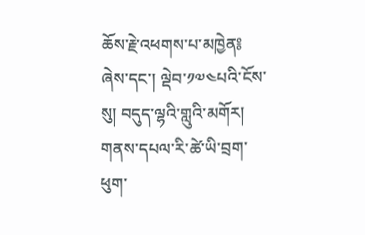ཆོས་རྗེ་འཕགས་པ་མཁྱེན༔ ཞེས་དང་། ལྡེབ་༡༧༤པའི་ངོས་སུ། བདུད་ལྷའི་གླུའི་མགོར། གནས་དཔལ་རི་ཚེ་ཡི་བྲག་ཕུག་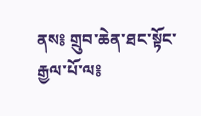ནས༔ གྲུབ་ཆེན་ཐང་སྟོང་རྒྱལ་པོ་ལ༔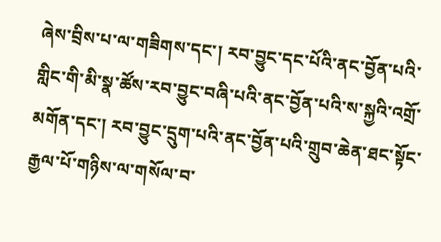ཞེས་བྲིས་པ་ལ་གཟིགས་དང་། རབ་བྱུང་དང་པོའི་ནང་བྱོན་པའི་གླིང་གི་མི་སྣ་ཚོས་རབ་བྱུང་བཞི་པའི་ནང་བྱོན་པའི་ས་སྐྱའི་འགྲོ་མགོན་དང་། རབ་བྱུང་དྲུག་པའི་ནང་བྱོན་པའི་གྲུབ་ཆེན་ཐང་སྟོང་རྒྱལ་པོ་གཉིས་ལ་གསོལ་བ་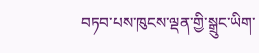བཏབ་པས་ཁུངས་ལྡན་གྱི་སྒྲུང་ཡིག་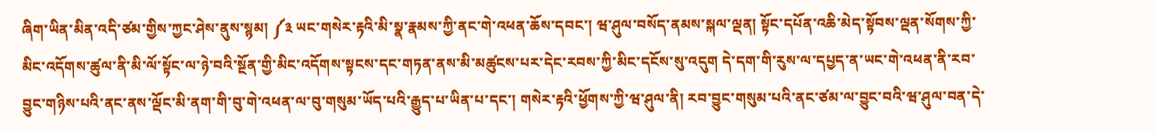ཞིག་ཡིན་མིན་འདི་ཙམ་གྱིས་ཀྱང་ཤེས་ནུས་སྙམ། ༼༣ ཡང་གསེར་རྟའི་མི་སྣ་རྣམས་ཀྱི་ནང་གེ་འཕན་ཆོས་དབང་། ཝ་ཤུལ་བསོད་ནམས་སྐལ་ལྡན། སྟོང་དཔོན་འཆི་མེད་སྟོབས་ལྡན་སོགས་ཀྱི་མིང་འདོགས་ཚུལ་ནི་མི་ལོ་སྟོང་ལ་ཉེ་བའི་སྔོན་གྱི་མིང་འདོགས་སྟངས་དང་གཏན་ནས་མི་མཚུངས་པར་དེང་རབས་ཀྱི་མིང་དངོས་སུ་འདུག དེ་དག་གི་རུས་ལ་དཔྱད་ན་ཡང་གེ་འཕན་ནི་རབ་བྱུང་གཉིས་པའི་ནང་ནས་ལྡོང་མི་ནག་གི་བུ་གེ་འཕན་ལ་བུ་གསུམ་ཡོད་པའི་རྒྱུད་པ་ཡིན་པ་དང་། གསེར་རྟའི་ཕྱོགས་ཀྱི་ཝ་ཤུལ་ནི། རབ་བྱུང་གསུམ་པའི་ནང་ཙམ་ལ་བྱུང་བའི་ཝ་ཤུལ་བན་དེ་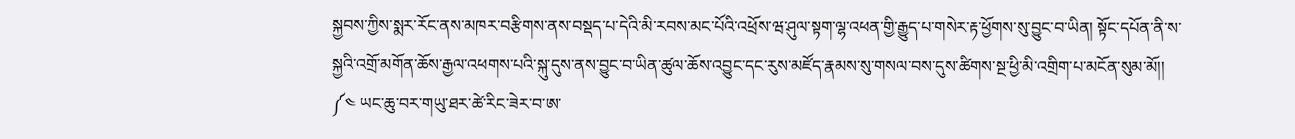སྐྱབས་ཀྱིས་སྨར་རོང་ནས་མཁར་བརྩིགས་ནས་བསྡད་པ་དེའི་མི་རབས་མང་པོའི་འཕྲོས་ཝ་ཤུལ་སྟག་ལྷ་འཕན་གྱི་རྒྱུད་པ་གསེར་རྟ་ཕྱོགས་སུ་བྱུང་བ་ཡིན། སྟོང་དཔོན་ནི་ས་སྐྱའི་འགྲོ་མགོན་ཆོས་རྒྱལ་འཕགས་པའི་སྐུ་དུས་ནས་བྱུང་བ་ཡིན་ཚུལ་ཆོས་འབྱུང་དང་རུས་མཛོད་རྣམས་སུ་གསལ་བས་དུས་ཚིགས་སྔ་ཕྱི་མི་འགྲིག་པ་མངོན་སུམ་མོ།། ༼༤ ཡང་ཆུ་བར་གཡུ་ཐར་ཚེ་རིང་ཟེར་བ་ཨ་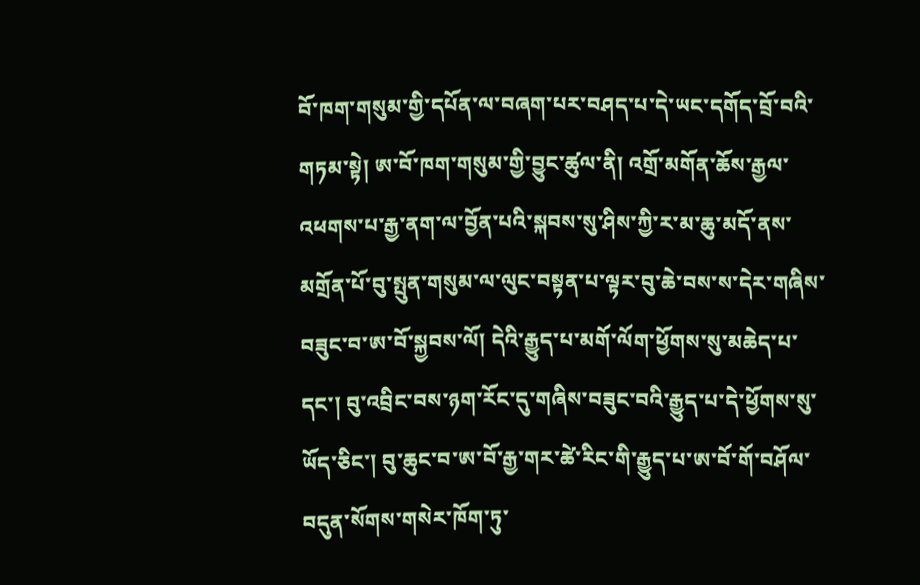བོ་ཁག་གསུམ་གྱི་དཔོན་ལ་བཞག་པར་བཤད་པ་དེ་ཡང་དགོད་བྲོ་བའི་གཏམ་སྟེ། ཨ་བོ་ཁག་གསུམ་གྱི་བྱུང་ཚུལ་ནི། འགྲོ་མགོན་ཆོས་རྒྱལ་འཕགས་པ་རྒྱ་ནག་ལ་བྱོན་པའི་སྐབས་སུ་ཤིས་ཀྱི་ར་མ་ཆུ་མདོ་ནས་མགྲོན་པོ་བུ་སྤུན་གསུམ་ལ་ལུང་བསྟན་པ་ལྟར་བུ་ཆེ་བས་ས་དེར་གཞིས་བཟུང་བ་ཨ་བོ་སྐྱབས་ལོ། དེའི་རྒྱུད་པ་མགོ་ལོག་ཕྱོགས་སུ་མཆེད་པ་དང་། བུ་འབྲིང་བས་ཉག་རོང་དུ་གཞིས་བཟུང་བའི་རྒྱུད་པ་དེ་ཕྱོགས་སུ་ཡོད་ཅིང་། བུ་ཆུང་བ་ཨ་བོ་རྒྱ་གར་ཚེ་རིང་གི་རྒྱུད་པ་ཨ་བོ་གོ་བཤོལ་བདུན་སོགས་གསེར་ཁོག་ཏུ་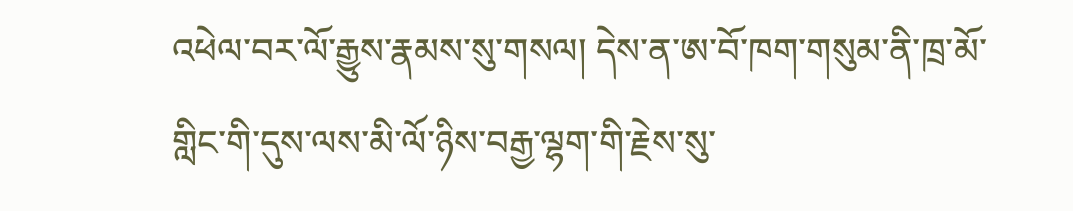འཕེལ་བར་ལོ་རྒྱུས་རྣམས་སུ་གསལ། དེས་ན་ཨ་བོ་ཁག་གསུམ་ནི་ཁྲ་མོ་གླིང་གི་དུས་ལས་མི་ལོ་ཉིས་བརྒྱ་ལྷག་གི་རྗེས་སུ་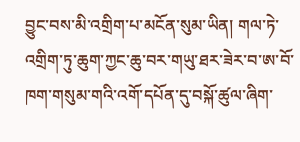བྱུང་བས་མི་འགྲིག་པ་མངོན་སུམ་ཡིན། གལ་ཏེ་འགྲིག་ཏུ་ཆུག་ཀྱང་ཆུ་བར་གཡུ་ཐར་ཟེར་བ་ཨ་བོ་ཁག་གསུམ་གའི་འགོ་དཔོན་དུ་བསྐོ་ཚུལ་ཞིག་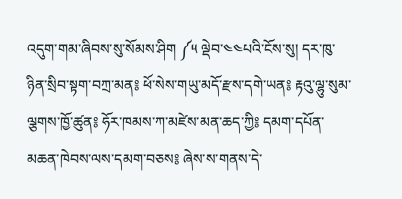འདུག་གམ་ཞིབས་སུ་སོམས་ཤིག ༼༥ ལྡེབ་༤༤པའི་ངོས་སུ། དར་ཁུ་ཉིན་སྲིབ་སྟག་བཀྲ་མན༔ ཕོ་སེས་གཡུ་མདོ་རྫས་དགེ་ཡན༔ རྟའུ་ལྷུ་སུམ་ལྕགས་ཁྱོ་ཚུན༔ ཧོར་ཁམས་ཀ་མཛེས་མན་ཆད་ཀྱི༔ དམག་དཔོན་མཆན་ཁེབས་ལས་དམག་བཅས༔ ཞེས་ས་གནས་དེ་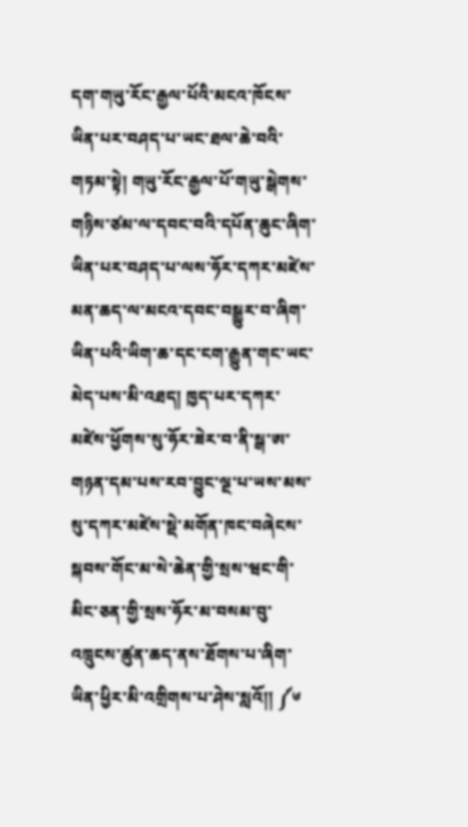དག་གཡུ་རོང་རྒྱལ་པོའི་མངའ་ཁོངས་ཡིན་པར་བཤད་པ་ཡང་ཐལ་ཆེ་བའི་གཏམ་སྟེ། གཡུ་རོང་རྒྱལ་པོ་གཡུ་སྒེགས་གཉིས་ཙམ་ལ་དབང་བའི་དཔོན་ཆུང་ཞིག་ཡིན་པར་བཤད་པ་ལས་ཧོར་དཀར་མཛེས་མན་ཆད་ལ་མངའ་དབང་བསྒྱུར་བ་ཞིག་ཡིན་པའི་ཡིག་ཆ་དང་ངག་རྒྱུན་གང་ཡང་མེད་པས་མི་འཐད། ཁྱད་པར་དཀར་མཛེས་ཕྱོགས་སུ་ཧོར་ཟེར་བ་ནི་སྒ་ཨ་གཉན་དམ་པས་རབ་བྱུང་ལྔ་པ་ཡས་མས་སུ་དཀར་མཛེས་སྡེ་མགོན་ཁང་བཞེངས་སྐབས་གོང་མ་སེ་ཆེན་གྱི་སྲས་ཝང་གི་མིང་ཅན་གྱི་སྲས་ཧོར་མ་བསམ་བུ་འཁྲུངས་ཚུན་ཆད་ནས་ཐོགས་པ་ཞིག་ཡིན་ཕྱིར་མི་འགྲིགས་པ་ཤེས་སླའོ།། ༼༦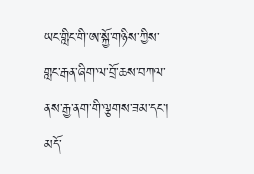ཡང་གླིང་གི་ཨ་སྐྱོ་གཉིས་ཀྱིས་གླང་རྒན་ཞིག་ལ་བྲོ་ཆས་བཀལ་ནས་རྒྱ་ནག་གི་ལྕགས་ཟམ་དང་། མདོ་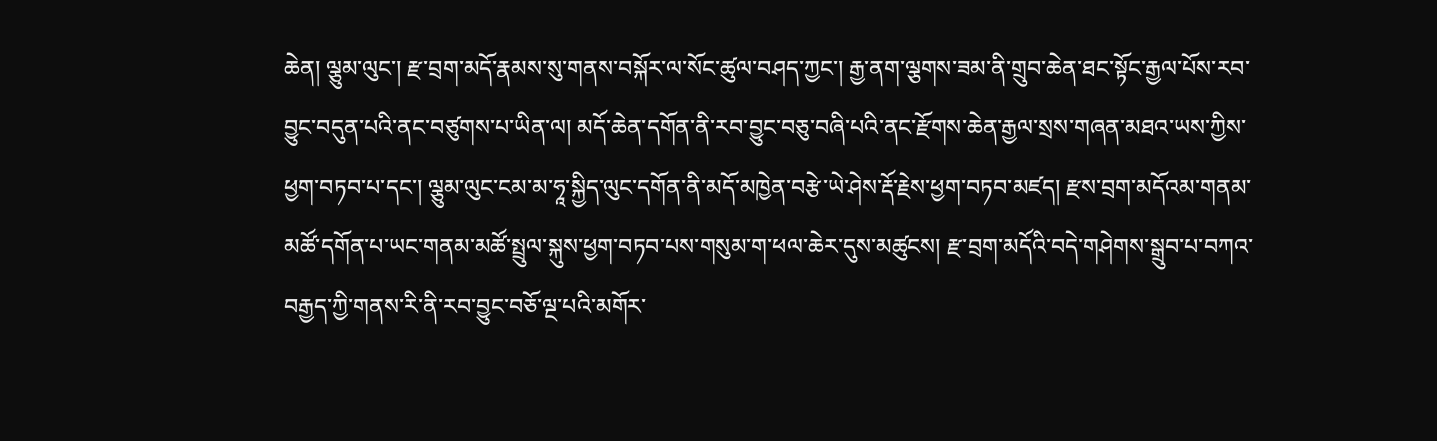ཆེན། ལྕུམ་ལུང་། རྫ་བྲག་མདོ་རྣམས་སུ་གནས་བསྐོར་ལ་སོང་ཚུལ་བཤད་ཀྱང་། རྒྱ་ནག་ལྕགས་ཟམ་ནི་གྲུབ་ཆེན་ཐང་སྟོང་རྒྱལ་པོས་རབ་བྱུང་བདུན་པའི་ནང་བཙུགས་པ་ཡིན་ལ། མདོ་ཆེན་དགོན་ནི་རབ་བྱུང་བཅུ་བཞི་པའི་ནང་རྫོགས་ཆེན་རྒྱལ་སྲས་གཞན་མཐའ་ཡས་ཀྱིས་ཕྱག་བཏབ་པ་དང་། ལྕུམ་ལུང་ངམ་མ་ཧཱ་སྐྱིད་ལུང་དགོན་ནི་མདོ་མཁྱེན་བརྩེ་ཡེ་ཤེས་རྡོ་རྗེས་ཕྱག་བཏབ་མཛད། རྫས་བྲག་མདོའམ་གནམ་མཚོ་དགོན་པ་ཡང་གནམ་མཚོ་སྤྲུལ་སྐུས་ཕྱག་བཏབ་པས་གསུམ་ག་ཕལ་ཆེར་དུས་མཚུངས། རྫ་བྲག་མདོའི་བདེ་གཤེགས་སྒྲུབ་པ་བཀའ་བརྒྱད་ཀྱི་གནས་རི་ནི་རབ་བྱུང་བཅོ་ལྔ་པའི་མགོར་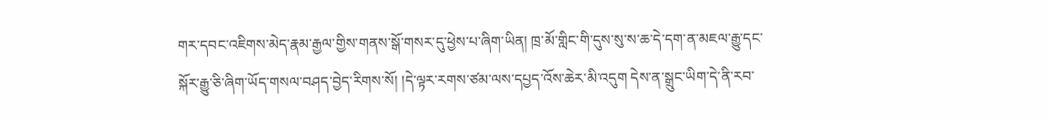གར་དབང་འཇིགས་མེད་རྣམ་རྒྱལ་གྱིས་གནས་སྒོ་གསར་དུ་ཕྱེས་པ་ཞིག་ཡིན། ཁྲ་མོ་གླིང་གི་དུས་སུ་ས་ཆ་དེ་དག་ན་མཇལ་རྒྱུ་དང་སྐོར་རྒྱུ་ཅི་ཞིག་ཡོད་གསལ་བཤད་བྱེད་རིགས་སོ། །དེ་ལྟར་རགས་ཙམ་ལས་དཔྱད་འོས་ཆེར་མི་འདུག དེས་ན་སྒྲུང་ཡིག་དེ་ནི་རབ་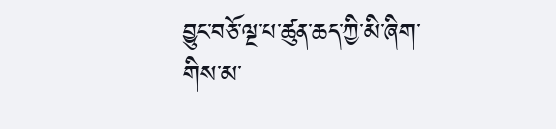བྱུང་བཅོ་ལྔ་པ་ཚུན་ཆད་ཀྱི་མི་ཞིག་གིས་མ་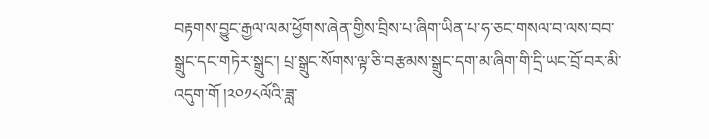བརྟགས་བྱུང་རྒྱལ་ལམ་ཕྱོགས་ཞེན་གྱིས་བྲིས་པ་ཞིག་ཡིན་པ་ཧ་ཅང་གསལ་བ་ལས་བབ་སྒྲུང་དང་གཏེར་སྒྲུང་། པྲ་སྒྲུང་སོགས་ལྟ་ཅི་བརྩམས་སྒྲུང་དག་མ་ཞིག་གི་དྲི་ཡང་བྲོ་བར་མི་འདུག་གོ །༢༠༡༨ལོའི་ཟླ་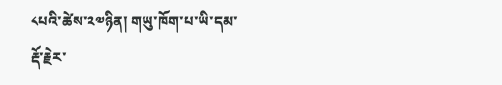༨པའི་ཚེས་༢༧ཉིན། གཡུ་ཁོག་པ་ཡི་དམ་རྡོ་རྗེར་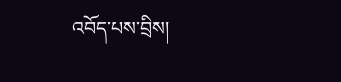འབོད་པས་བྲིས།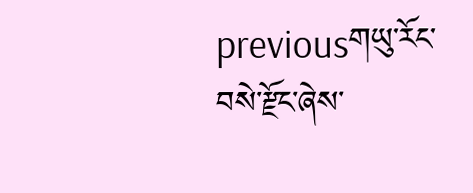previousགཡུ་རོང་བསེ་རྫོང་ཞེས་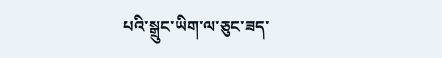པའི་སྒྲུང་ཡིག་ལ་ཅུང་ཟད་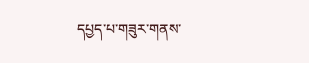དཔྱད་པ་གཟུར་གནས་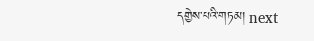དགྱེས་པའི་གཏམ། next